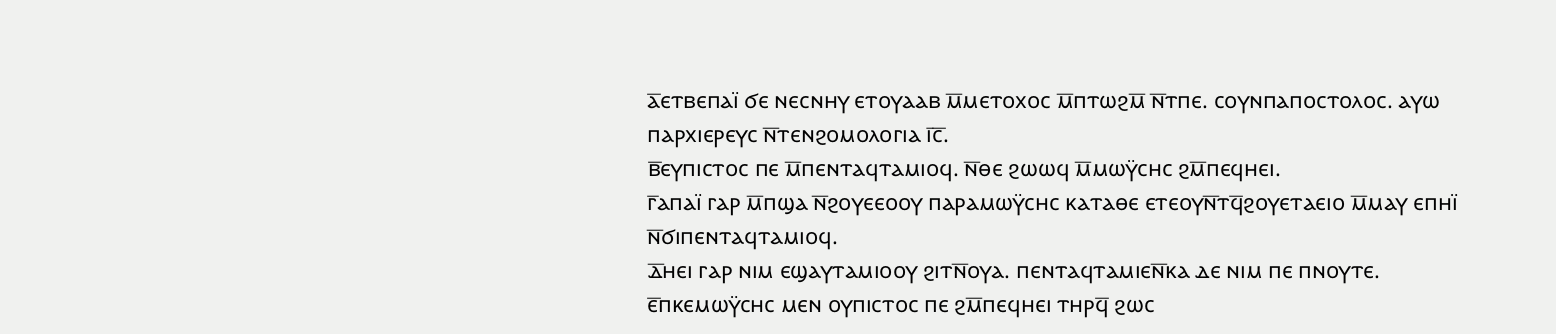ⲁ̅ⲉⲧⲃⲉⲡⲁⲓ̈ ϭⲉ ⲛⲉⲥⲛⲏⲩ ⲉⲧⲟⲩⲁⲁⲃ ⲙ̅ⲙⲉⲧⲟⲭⲟⲥ ⲙ̅ⲡⲧⲱϩⲙ̅ ⲛ̅ⲧⲡⲉ. ⲥⲟⲩⲛⲡⲁⲡⲟⲥⲧⲟⲗⲟⲥ. ⲁⲩⲱ ⲡⲁⲣⲭⲓⲉⲣⲉⲩⲥ ⲛ̅ⲧⲉⲛϩⲟⲙⲟⲗⲟⲅⲓⲁ ⲓ̅ⲥ̅.
ⲃ̅ⲉⲩⲡⲓⲥⲧⲟⲥ ⲡⲉ ⲙ̅ⲡⲉⲛⲧⲁϥⲧⲁⲙⲓⲟϥ. ⲛ̅ⲑⲉ ϩⲱⲱϥ ⲙ̅ⲙⲱⲩ̈ⲥⲏⲥ ϩⲙ̅ⲡⲉϥⲏⲉⲓ.
ⲅ̅ⲁⲡⲁⲓ̈ ⲅⲁⲣ ⲙ̅ⲡϣⲁ ⲛ̅ϩⲟⲩⲉⲉⲟⲟⲩ ⲡⲁⲣⲁⲙⲱⲩ̈ⲥⲏⲥ ⲕⲁⲧⲁⲑⲉ ⲉⲧⲉⲟⲩⲛ̅ⲧϥ̅ϩⲟⲩⲉⲧⲁⲉⲓⲟ ⲙ̅ⲙⲁⲩ ⲉⲡⲏⲓ̈ ⲛ̅ϭⲓⲡⲉⲛⲧⲁϥⲧⲁⲙⲓⲟϥ.
ⲇ̅ⲏⲉⲓ ⲅⲁⲣ ⲛⲓⲙ ⲉϣⲁⲩⲧⲁⲙⲓⲟⲟⲩ ϩⲓⲧⲛ̅ⲟⲩⲁ. ⲡⲉⲛⲧⲁϥⲧⲁⲙⲓⲉⲛ̅ⲕⲁ ⲇⲉ ⲛⲓⲙ ⲡⲉ ⲡⲛⲟⲩⲧⲉ.
ⲉ̅ⲡⲕⲉⲙⲱⲩ̈ⲥⲏⲥ ⲙⲉⲛ ⲟⲩⲡⲓⲥⲧⲟⲥ ⲡⲉ ϩⲙ̅ⲡⲉϥⲏⲉⲓ ⲧⲏⲣϥ̅ ϩⲱⲥ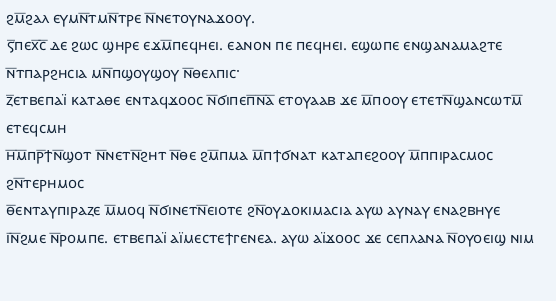ϩⲙ̅ϩⲁⲗ ⲉⲩⲙⲛ̅ⲧⲙⲛ̅ⲧⲣⲉ ⲛ̅ⲛⲉⲧⲟⲩⲛⲁϫⲟⲟⲩ.
ⲋ̅ⲡⲉⲭ̅ⲥ̅ ⲇⲉ ϩⲱⲥ ϣⲏⲣⲉ ⲉϫⲙ̅ⲡⲉϥⲏⲉⲓ. ⲉⲁⲛⲟⲛ ⲡⲉ ⲡⲉϥⲏⲉⲓ. ⲉϣⲱⲡⲉ ⲉⲛϣⲁⲛⲁⲙⲁϩⲧⲉ ⲛ̅ⲧⲡⲁⲣϩⲏⲥⲓⲁ ⲙⲛ̅ⲡϣⲟⲩϣⲟⲩ ⲛ̅ⲑⲉⲗⲡⲓⲥ·
ⲍ̅ⲉⲧⲃⲉⲡⲁⲓ̈ ⲕⲁⲧⲁⲑⲉ ⲉⲛⲧⲁϥϫⲟⲟⲥ ⲛ̅ϭⲓⲡⲉⲡ̅ⲛ̅ⲁ̅ ⲉⲧⲟⲩⲁⲁⲃ ϫⲉ ⲙ̅ⲡⲟⲟⲩ ⲉⲧⲉⲧⲛ̅ϣⲁⲛⲥⲱⲧⲙ̅ ⲉⲧⲉϥⲥⲙⲏ
ⲏ̅ⲙ̅ⲡⲣ̅ϯⲛ̅ϣⲟⲧ ⲛ̅ⲛⲉⲧⲛ̅ϩⲏⲧ ⲛ̅ⲑⲉ ϩⲙ̅ⲡⲙⲁ ⲙ̅ⲡϯϭⲛⲁⲧ ⲕⲁⲧⲁⲡⲉϩⲟⲟⲩ ⲙ̅ⲡⲡⲓⲣⲁⲥⲙⲟⲥ ϩⲛ̅ⲧⲉⲣⲏⲙⲟⲥ
ⲑ̅ⲉⲛⲧⲁⲩⲡⲓⲣⲁⲍⲉ ⲙ̅ⲙⲟϥ ⲛ̅ϭⲓⲛⲉⲧⲛ̅ⲉⲓⲟⲧⲉ ϩⲛ̅ⲟⲩⲇⲟⲕⲓⲙⲁⲥⲓⲁ ⲁⲩⲱ ⲁⲩⲛⲁⲩ ⲉⲛⲁϩⲃⲏⲩⲉ
ⲓ̅ⲛ̅ϩⲙⲉ ⲛ̅ⲣⲟⲙⲡⲉ. ⲉⲧⲃⲉⲡⲁⲓ̈ ⲁⲓ̈ⲙⲉⲥⲧⲉϯⲅⲉⲛⲉⲁ. ⲁⲩⲱ ⲁⲓ̈ϫⲟⲟⲥ ϫⲉ ⲥⲉⲡⲗⲁⲛⲁ ⲛ̅ⲟⲩⲟⲉⲓϣ ⲛⲓⲙ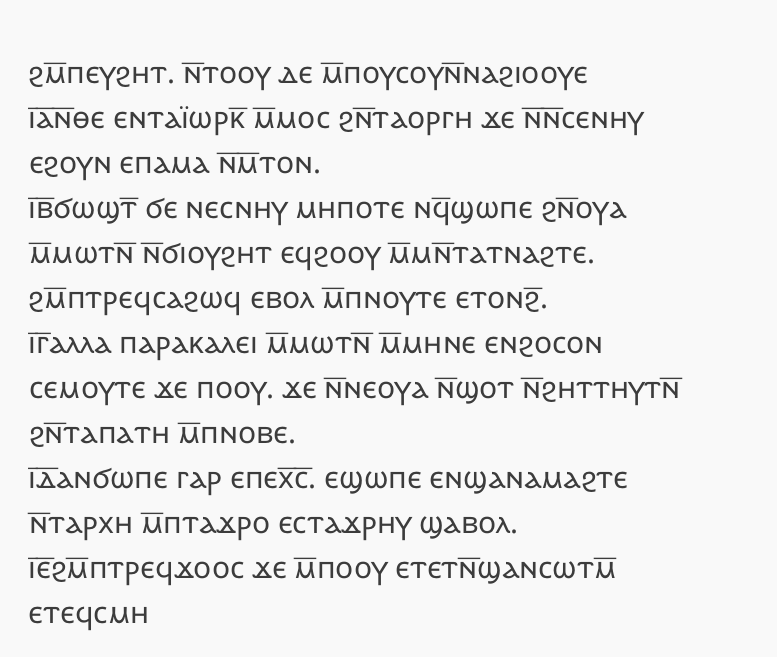ϩⲙ̅ⲡⲉⲩϩⲏⲧ. ⲛ̅ⲧⲟⲟⲩ ⲇⲉ ⲙ̅ⲡⲟⲩⲥⲟⲩⲛ̅ⲛⲁϩⲓⲟⲟⲩⲉ
ⲓ̅ⲁ̅ⲛ̅ⲑⲉ ⲉⲛⲧⲁⲓ̈ⲱⲣⲕ̅ ⲙ̅ⲙⲟⲥ ϩⲛ̅ⲧⲁⲟⲣⲅⲏ ϫⲉ ⲛ̅ⲛ̅ⲥⲉⲛⲏⲩ ⲉϩⲟⲩⲛ ⲉⲡⲁⲙⲁ ⲛ̅ⲙ̅ⲧⲟⲛ.
ⲓ̅ⲃ̅ϭⲱϣⲧ̅ ϭⲉ ⲛⲉⲥⲛⲏⲩ ⲙⲏⲡⲟⲧⲉ ⲛϥ̅ϣⲱⲡⲉ ϩⲛ̅ⲟⲩⲁ ⲙ̅ⲙⲱⲧⲛ̅ ⲛ̅ϭⲓⲟⲩϩⲏⲧ ⲉϥϩⲟⲟⲩ ⲙ̅ⲙⲛ̅ⲧⲁⲧⲛⲁϩⲧⲉ. ϩⲙ̅ⲡⲧⲣⲉϥⲥⲁϩⲱϥ ⲉⲃⲟⲗ ⲙ̅ⲡⲛⲟⲩⲧⲉ ⲉⲧⲟⲛϩ̅.
ⲓ̅ⲅ̅ⲁⲗⲗⲁ ⲡⲁⲣⲁⲕⲁⲗⲉⲓ ⲙ̅ⲙⲱⲧⲛ̅ ⲙ̅ⲙⲏⲛⲉ ⲉⲛϩⲟⲥⲟⲛ ⲥⲉⲙⲟⲩⲧⲉ ϫⲉ ⲡⲟⲟⲩ. ϫⲉ ⲛ̅ⲛⲉⲟⲩⲁ ⲛ̅ϣⲟⲧ ⲛ̅ϩⲏⲧⲧⲏⲩⲧⲛ̅ ϩⲛ̅ⲧⲁⲡⲁⲧⲏ ⲙ̅ⲡⲛⲟⲃⲉ.
ⲓ̅ⲇ̅ⲁⲛϭⲱⲡⲉ ⲅⲁⲣ ⲉⲡⲉⲭ̅ⲥ̅. ⲉϣⲱⲡⲉ ⲉⲛϣⲁⲛⲁⲙⲁϩⲧⲉ ⲛ̅ⲧⲁⲣⲭⲏ ⲙ̅ⲡⲧⲁϫⲣⲟ ⲉⲥⲧⲁϫⲣⲏⲩ ϣⲁⲃⲟⲗ.
ⲓ̅ⲉ̅ϩⲙ̅ⲡⲧⲣⲉϥϫⲟⲟⲥ ϫⲉ ⲙ̅ⲡⲟⲟⲩ ⲉⲧⲉⲧⲛ̅ϣⲁⲛⲥⲱⲧⲙ̅ ⲉⲧⲉϥⲥⲙⲏ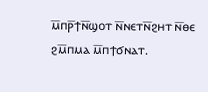ⲙ̅ⲡⲣ̅ϯⲛ̅ϣⲟⲧ ⲛ̅ⲛⲉⲧⲛ̅ϩⲏⲧ ⲛ̅ⲑⲉ ϩⲙ̅ⲡⲙⲁ ⲙ̅ⲡϯϭⲛⲁⲧ.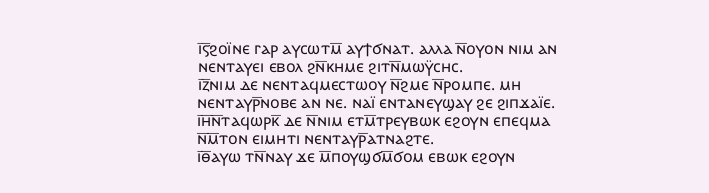ⲓ̅ⲋ̅ϩⲟⲓ̈ⲛⲉ ⲅⲁⲣ ⲁⲩⲥⲱⲧⲙ̅ ⲁⲩϯϭⲛⲁⲧ. ⲁⲗⲗⲁ ⲛ̅ⲟⲩⲟⲛ ⲛⲓⲙ ⲁⲛ ⲛⲉⲛⲧⲁⲩⲉⲓ ⲉⲃⲟⲗ ϩⲛ̅ⲕⲏⲙⲉ ϩⲓⲧⲛ̅ⲙⲱⲩ̈ⲥⲏⲥ.
ⲓ̅ⲍ̅ⲛⲓⲙ ⲇⲉ ⲛⲉⲛⲧⲁϥⲙⲉⲥⲧⲱⲟⲩ ⲛ̅ϩⲙⲉ ⲛ̅ⲣⲟⲙⲡⲉ. ⲙⲏ ⲛⲉⲛⲧⲁⲩⲣ̅ⲛⲟⲃⲉ ⲁⲛ ⲛⲉ. ⲛⲁⲓ̈ ⲉⲛⲧⲁⲛⲉⲩϣⲁⲩ ϩⲉ ϩⲓⲡϫⲁⲓ̈ⲉ.
ⲓ̅ⲏ̅ⲛ̅ⲧⲁϥⲱⲣⲕ̅ ⲇⲉ ⲛ̅ⲛⲓⲙ ⲉⲧⲙ̅ⲧⲣⲉⲩⲃⲱⲕ ⲉϩⲟⲩⲛ ⲉⲡⲉϥⲙⲁ ⲛ̅ⲙ̅ⲧⲟⲛ ⲉⲓⲙⲏⲧⲓ ⲛⲉⲛⲧⲁⲩⲣ̅ⲁⲧⲛⲁϩⲧⲉ.
ⲓ̅ⲑ̅ⲁⲩⲱ ⲧⲛ̅ⲛⲁⲩ ϫⲉ ⲙ̅ⲡⲟⲩϣϭⲙ̅ϭⲟⲙ ⲉⲃⲱⲕ ⲉϩⲟⲩⲛ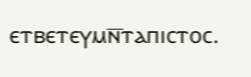ⲉⲧⲃⲉⲧⲉⲩⲙⲛ̅ⲧⲁⲡⲓⲥⲧⲟⲥ.